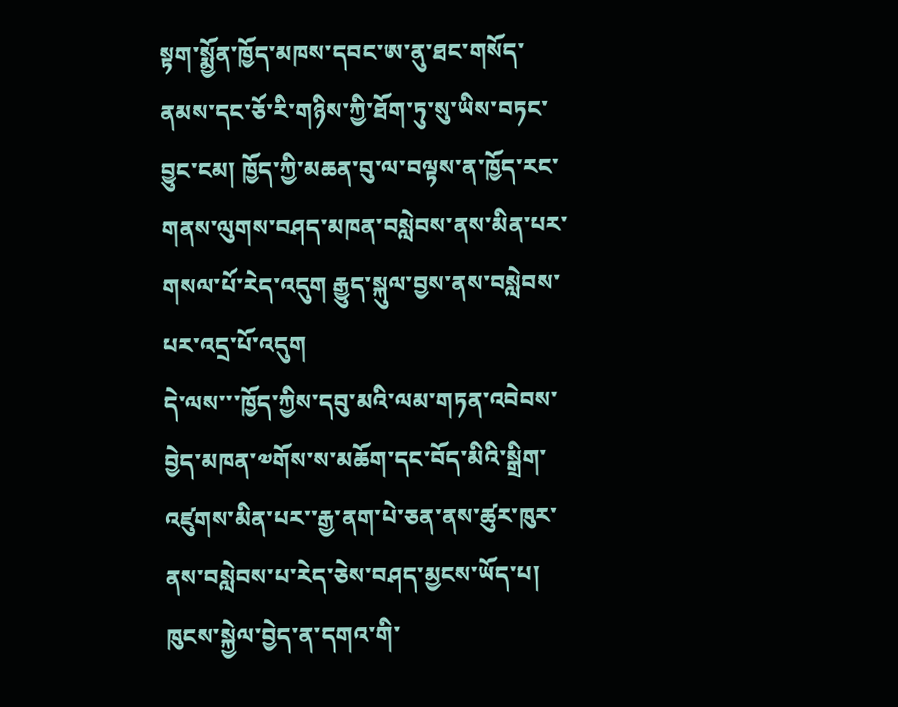སྟག་སྨྱོན་ཁྱོད་མཁས་དབང་ཨ་ནུ་ཐང་གསོད་ནམས་དང་ཅོ་རི་གཉིས་ཀྱི་ཐོག་ཏུ་སུ་ཡིས་བཏང་བྱུང་ངམ། ཁྱོད་ཀྱི་མཆན་བུ་ལ་བལྟས་ན་ཁྱོད་རང་གནས་ལུགས་བཤད་མཁན་བསླེབས་ནས་མིན་པར་གསལ་པོ་རེད་འདུག རྒྱུད་སྐུལ་བྱས་ནས་བསླེབས་པར་འདྲ་པོ་འདུག
དེ་ལས་་་ཁྱོད་ཀྱིས་དབུ་མའི་ལམ་གཏན་འབེབས་བྱེད་མཁན་༧གོས་ས་མཆོག་དང་བོད་མིའི་སྒྲིག་འཛུགས་མིན་པར་་རྒྱ་ནག་པེ་ཅན་ནས་ཚུར་ཁུར་ནས་བསླེབས་པ་རེད་ཅེས་བཤད་མྱངས་ཡོད་པ། ཁུངས་སྐྱེལ་བྱེད་ན་དགའ་གི་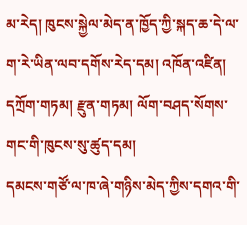མ་རེད། ཁུངས་སྐྱེལ་མེད་ན་ཁྱོད་ཀྱི་སྐད་ཆ་དེ་ལ་ག་རེ་ཡིན་ལབ་དགོས་རེད་དམ། འཁོན་འཛིན། དཀྲོག་གཏམ། རྫུན་གཏམ། ལོག་བཤད་སོགས་གང་གི་ཁུངས་སུ་ཚུད་དམ།
དམངས་གཙོ་ལ་ཁ་ཞེ་གཉིས་མེད་ཀྱིས་དགའ་གི་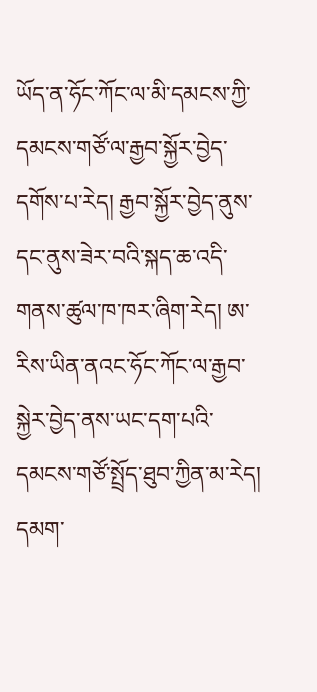ཡོད་ན་ཧོང་ཀོང་ལ་མི་དམངས་ཀྱི་དམངས་གཙོ་ལ་རྒྱབ་སྐྱོར་བྱེད་དགོས་པ་རེད། རྒྱབ་སྐྱོར་བྱེད་ནུས་དང་ནུས་ཟེར་བའི་སྐད་ཆ་འདི་གནས་ཚུལ་ཁ་ཁར་ཞིག་རེད། ཨ་རིས་ཡིན་ནའང་ཧོང་ཀོང་ལ་རྒྱབ་སྐྱེར་བྱེད་ནས་ཡང་དག་པའི་དམངས་གཙོ་སྤྲོད་ཐུབ་ཀྱིན་མ་རེད། དམག་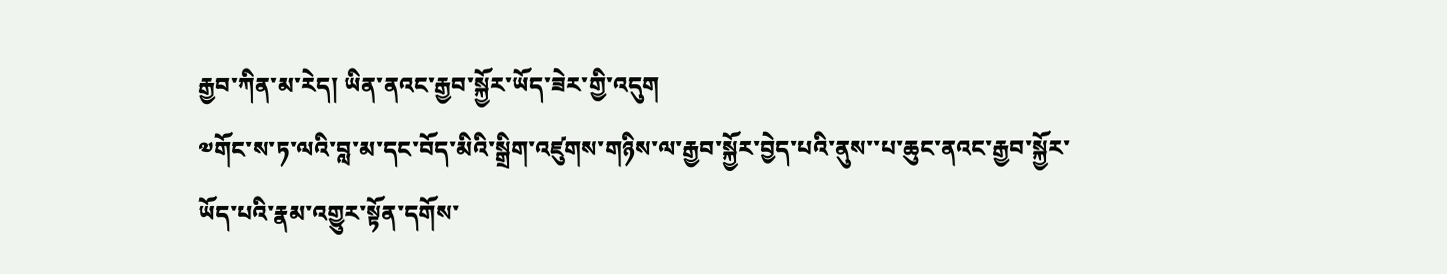རྒྱབ་ཀིན་མ་རེད། ཡིན་ནའང་རྒྱབ་སྐྱོར་ཡོད་ཟེར་གྱི་འདུག
༧གོང་ས་ཏ་ལའི་བླ་མ་དང་བོད་མིའི་སྒྲིག་འཛུགས་གཉིས་ལ་རྒྱབ་སྐྱོར་བྱེད་པའི་ནུས་་པ་ཆུང་ནའང་རྒྱབ་སྐྱོར་ཡོད་པའི་རྣམ་འགྱུར་སྟོན་དགོས་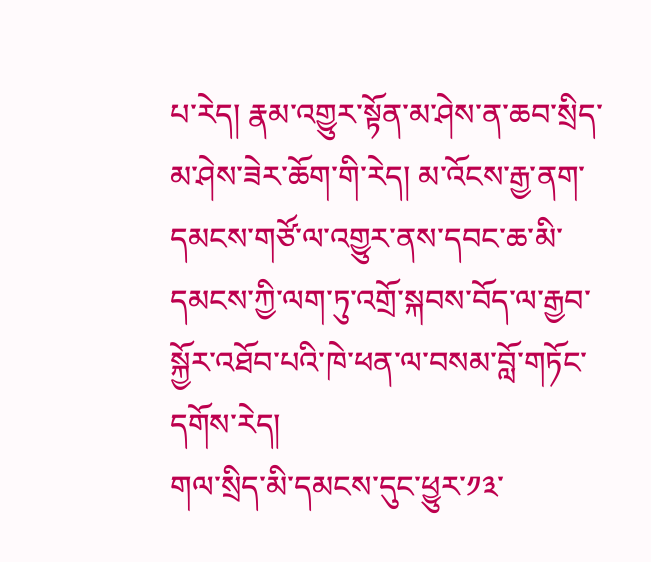པ་རེད། རྣམ་འགྱུར་སྟོན་མ་ཤེས་ན་ཆབ་སྲིད་མ་ཤེས་ཟེར་ཆོག་གི་རེད། མ་འོངས་རྒྱ་ནག་དམངས་གཙོ་ལ་འགྱུར་ནས་དབང་ཆ་མི་དམངས་ཀྱི་ལག་ཏུ་འགྲོ་སྐབས་བོད་ལ་རྒྱབ་སྐྱོར་འཐོབ་པའི་ཁེ་ཕན་ལ་བསམ་བློ་གཏོང་དགོས་རེད།
གལ་སྲིད་མི་དམངས་དུང་ཕྱུར་༡༣་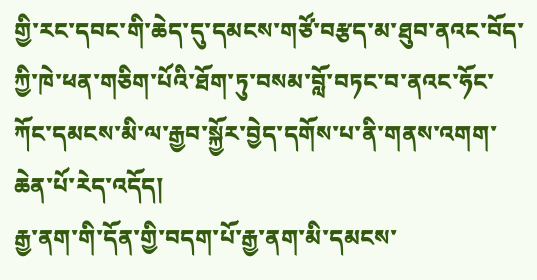གྱི་རང་དབང་གི་ཆེད་དུ་དམངས་གཙོ་བརྩད་མ་ཐུབ་ནའང་བོད་ཀྱི་ཁེ་ཕན་གཅིག་པོའི་ཐོག་ཏུ་བསམ་བློ་བཏང་བ་ནའང་ཧོང་ཀོང་དམངས་མི་ལ་རྒྱབ་སྐྱོར་བྱེད་དགོས་པ་ནི་གནས་འགག་ཆེན་པོ་རེད་འདོད།
རྒྱ་ནག་གི་དོན་གྱི་བདག་པོ་རྒྱ་ནག་མི་དམངས་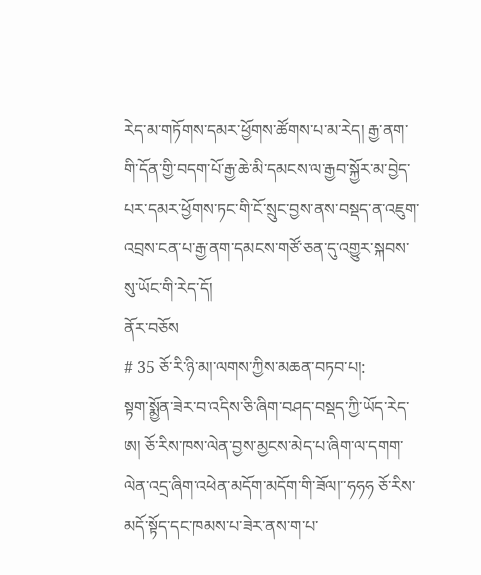རེད་མ་གཏོགས་དམར་ཕྱོགས་ཚོགས་པ་མ་རེད། རྒྱ་ནག་གི་དོན་གྱི་བདག་པོ་རྒྱ་ཆེ་མི་དམངས་ལ་རྒྱབ་སྐྱོར་མ་བྱེད་པར་དམར་ཕྱོགས་ཏང་གི་ངོ་སྲུང་བྱས་ནས་བསྡད་ན་འཇུག་འབྲས་ངན་པ་རྒྱ་ནག་དམངས་གཙོ་ཅན་དུ་འགྱུར་སྐབས་སུ་ཡོང་གི་རེད་དོ།
ནོར་བཅོས
# 35 ཅོ་རི་ཉི་མ།་ལགས་ཀྱིས་མཆན་བཏབ་པ།:
སྟག་སྨྱོན་ཟེར་བ་འདིས་ཅི་ཞིག་བཤད་བསྡད་ཀྱི་ཡོད་རེད་ཨ། ཅོ་རིས་ཁས་ལེན་བྱས་མྱངས་མེད་པ་ཞིག་ལ་དགག་ལེན་འདྲ་ཞིག་འཕེན་མདོག་མདོག་གི་ཟོལ།་་ཧཧཧ ཅོ་རིས་མདོ་སྟོད་དང་ཁམས་པ་ཟེར་ནས་ག་པ་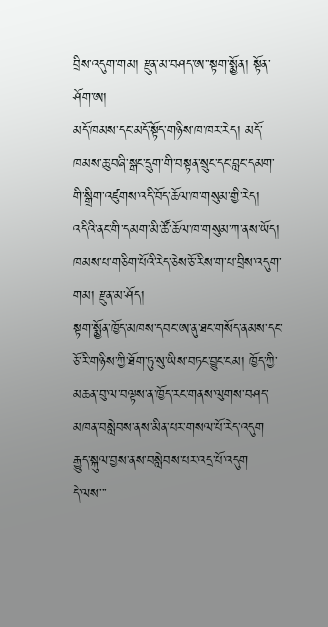བྲིས་འདུག་གམ། རྫུན་མ་བཤད་ཨ་་སྟག་སྨྱོན། སྟོན་ཤོག་ཨ།
མདོ་ཁམས་དང་མདོ་སྟོད་གཉིས་ཁ་ཁར་རེད། མདོ་ཁམས་ཆུ་བཞི་སྒང་དྲུག་གི་བསྟན་སྲུང་དང་བླང་དམག་གི་སྒྲིག་འཛུགས་འདི་བོད་ཆོལ་ཁ་གསུམ་གྱི་རེད། འདིའི་ནང་གི་དམག་མི་ཚོ་ཆོལ་ཁ་གསུམ་ཀ་ནས་ཡོད། ཁམས་པ་གཅིག་པོའི་རེད་ཅེས་ཅོ་རིས་ག་པ་བྲིས་འདུག་གམ། རྫུན་མ་ཤོད།
སྟག་སྨྱོན་ཁྱོད་མཁས་དབང་ཨ་ནུ་ཐང་གསོད་ནམས་དང་ཅོ་རི་གཉིས་ཀྱི་ཐོག་ཏུ་སུ་ཡིས་བཏང་བྱུང་ངམ། ཁྱོད་ཀྱི་མཆན་བུ་ལ་བལྟས་ན་ཁྱོད་རང་གནས་ལུགས་བཤད་མཁན་བསླེབས་ནས་མིན་པར་གསལ་པོ་རེད་འདུག རྒྱུད་སྐུལ་བྱས་ནས་བསླེབས་པར་འདྲ་པོ་འདུག
དེ་ལས་་་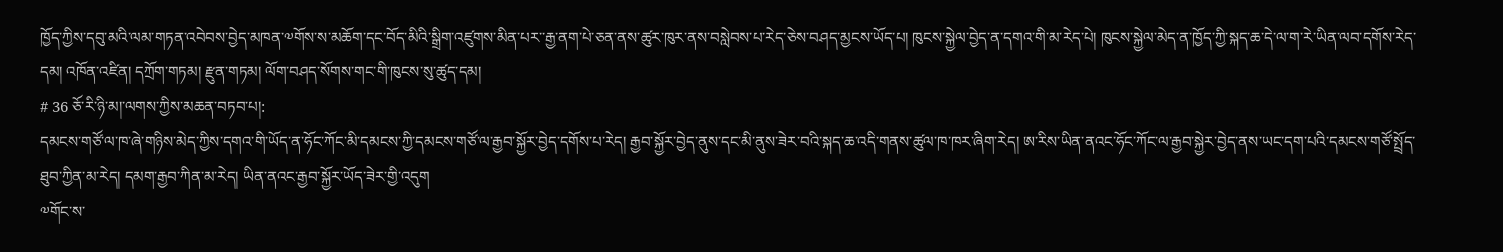ཁྱོད་ཀྱིས་དབུ་མའི་ལམ་གཏན་འབེབས་བྱེད་མཁན་༧གོས་ས་མཆོག་དང་བོད་མིའི་སྒྲིག་འཛུགས་མིན་པར་་རྒྱ་ནག་པེ་ཅན་ནས་ཚུར་ཁུར་ནས་བསླེབས་པ་རེད་ཅེས་བཤད་མྱངས་ཡོད་པ། ཁུངས་སྐྱེལ་བྱེད་ན་དགའ་གི་མ་རེད་པེ། ཁུངས་སྐྱེལ་མེད་ན་ཁྱོད་ཀྱི་སྐད་ཆ་དེ་ལ་ག་རེ་ཡིན་ལབ་དགོས་རེད་དམ། འཁོན་འཛིན། དཀྲོག་གཏམ། རྫུན་གཏམ། ལོག་བཤད་སོགས་གང་གི་ཁུངས་སུ་ཚུད་དམ།
# 36 ཅོ་རི་ཉི་མ།་ལགས་ཀྱིས་མཆན་བཏབ་པ།:
དམངས་གཙོ་ལ་ཁ་ཞེ་གཉིས་མེད་ཀྱིས་དགའ་གི་ཡོད་ན་ཧོང་ཀོང་མི་དམངས་ཀྱི་དམངས་གཙོ་ལ་རྒྱབ་སྐྱོར་བྱེད་དགོས་པ་རེད། རྒྱབ་སྐྱོར་བྱེད་ནུས་དང་མི་ནུས་ཟེར་བའི་སྐད་ཆ་འདི་གནས་ཚུལ་ཁ་ཁར་ཞིག་རེད། ཨ་རིས་ཡིན་ནའང་ཧོང་ཀོང་ལ་རྒྱབ་སྐྱེར་བྱེད་ནས་ཡང་དག་པའི་དམངས་གཙོ་སྤྲོད་ཐུབ་ཀྱིན་མ་རེད། དམག་རྒྱབ་ཀིན་མ་རེད། ཡིན་ནའང་རྒྱབ་སྐྱོར་ཡོད་ཟེར་གྱི་འདུག
༧གོང་ས་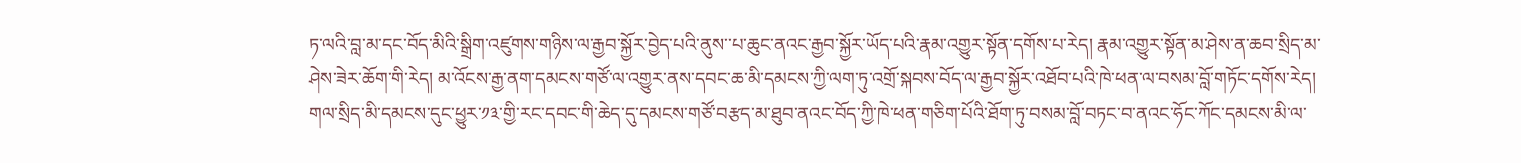ཏ་ལའི་བླ་མ་དང་བོད་མིའི་སྒྲིག་འཛུགས་གཉིས་ལ་རྒྱབ་སྐྱོར་བྱེད་པའི་ནུས་་པ་ཆུང་ནའང་རྒྱབ་སྐྱོར་ཡོད་པའི་རྣམ་འགྱུར་སྟོན་དགོས་པ་རེད། རྣམ་འགྱུར་སྟོན་མ་ཤེས་ན་ཆབ་སྲིད་མ་ཤེས་ཟེར་ཆོག་གི་རེད། མ་འོངས་རྒྱ་ནག་དམངས་གཙོ་ལ་འགྱུར་ནས་དབང་ཆ་མི་དམངས་ཀྱི་ལག་ཏུ་འགྲོ་སྐབས་བོད་ལ་རྒྱབ་སྐྱོར་འཐོབ་པའི་ཁེ་ཕན་ལ་བསམ་བློ་གཏོང་དགོས་རེད།
གལ་སྲིད་མི་དམངས་དུང་ཕྱུར་༡༣་གྱི་རང་དབང་གི་ཆེད་དུ་དམངས་གཙོ་བརྩད་མ་ཐུབ་ནའང་བོད་ཀྱི་ཁེ་ཕན་གཅིག་པོའི་ཐོག་ཏུ་བསམ་བློ་བཏང་བ་ནའང་ཧོང་ཀོང་དམངས་མི་ལ་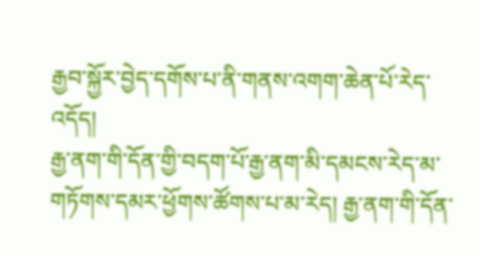རྒྱབ་སྐྱོར་བྱེད་དགོས་པ་ནི་གནས་འགག་ཆེན་པོ་རེད་འདོད།
རྒྱ་ནག་གི་དོན་གྱི་བདག་པོ་རྒྱ་ནག་མི་དམངས་རེད་མ་གཏོགས་དམར་ཕྱོགས་ཚོགས་པ་མ་རེད། རྒྱ་ནག་གི་དོན་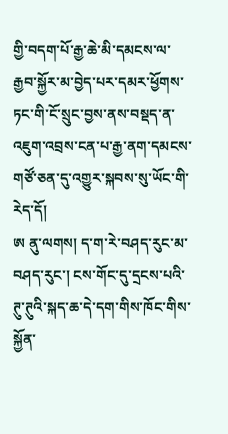གྱི་བདག་པོ་རྒྱ་ཆེ་མི་དམངས་ལ་རྒྱབ་སྐྱོར་མ་བྱེད་པར་དམར་ཕྱོགས་ཏང་གི་ངོ་སྲུང་བྱས་ནས་བསྡད་ན་འཇུག་འབྲས་ངན་པ་རྒྱ་ནག་དམངས་གཙོ་ཅན་དུ་འགྱུར་སྐབས་སུ་ཡོང་གི་རེད་དོ།
ཨ ནུ་ལགས། ད་ག་རེ་བཤད་རུང་མ་བཤད་རུང་། ངས་གོང་དུ་དྲངས་པའི་ཊུ་ཊུའི་སྐད་ཆ་དེ་དག་གིས་ཁོང་གིས་སྐྱོན་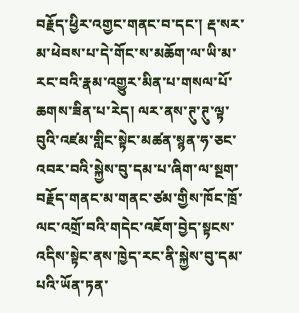བརྗོད་ཕྱིར་འགྱང་གནང་བ་དང་། རྡ་སར་མ་ཕེབས་པ་དེ་གོང་ས་མཆོག་ལ་ཡི་མ་རང་བའི་རྣམ་འགྱུར་མིན་པ་གསལ་པོ་ཆགས་ཟིན་པ་རེད། ལར་ནས་ཊུ་ཊུ་ལྟ་བུའི་འཛམ་གླིང་སྟེང་མཚན་སྙན་ཧ་ཅང་འབར་བའི་སྐྱེས་བུ་དམ་པ་ཞིག་ལ་སྔག་བརྗོད་གནང་མ་གནང་ཙམ་གྱིས་ཁོང་ཁྲོ་ལང་འགྲོ་བའི་གདེང་འཇོག་བྱེད་སྟངས་འདིས་སྟེང་ནས་ཁྱེད་རང་ནི་སྐྱེས་བུ་དམ་པའི་ཡོན་ཏན་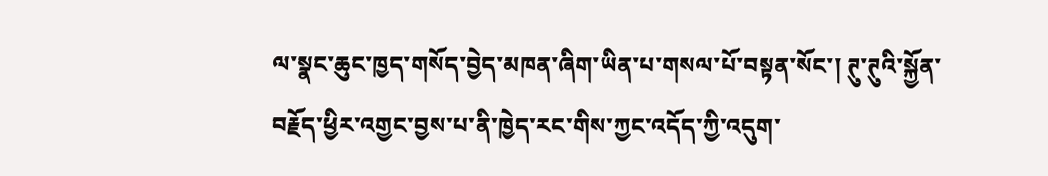ལ་སྣང་ཆུང་ཁྱད་གསོད་བྱེད་མཁན་ཞིག་ཡིན་པ་གསལ་པོ་བསྟན་སོང་། ཊུ་ཊུའི་སྐྱོན་བརྗོད་ཕྱིར་འགྱང་བྱས་པ་ནི་ཁྱེད་རང་གིས་ཀྱང་འདོད་ཀྱི་འདུག་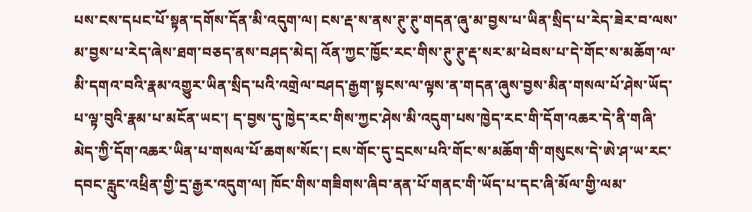པས་ངས་དཔང་པོ་སྟན་དགོས་དོན་མི་འདུག་ལ། ངས་རྡ་ས་ནས་ཊུ་ཊུ་གདན་ཞུ་མ་བྱས་པ་ཡིན་སྲིད་པ་རེད་ཟེར་བ་ལས་མ་བྱས་པ་རེད་ཞེས་ཐག་བཅད་ནས་བཤད་མེད། འོན་ཀྱང་ཁྱོང་རང་གིས་ཊུ་ཊུ་རྡ་སར་མ་ཕེབས་པ་དེ་གོང་ས་མཆོག་ལ་མི་དགའ་བའི་རྣམ་འགྱུར་ཡིན་སྲིད་པའི་འགྲེལ་བཤད་རྒྱག་སྟངས་ལ་ལྟས་ན་གདན་ཞུས་བྱས་མིན་གསལ་པོ་ཤེས་ཡོད་པ་ལྟ་བུའི་རྣམ་པ་མངོན་ཡང་། ད་བྱས་དུ་ཁྱེད་རང་གིས་ཀྱང་ཤེས་མི་འདུག་པས་ཁྱེད་རང་གི་དོག་འཆར་དེ་ནི་གཞི་མེད་ཀྱི་དོག་འཆར་ཡིན་པ་གསལ་པོ་ཆགས་སོང་། ངས་གོང་དུ་དྲངས་པའི་གོང་ས་མཆོག་གི་གསུངས་དེ་ཨེ་ཤ་ཡ་རང་དབང་རླུང་འཕྲིན་གྱི་དྲ་རྒྱར་འདུག་ལ། ཁོང་གིས་གཟིགས་ཞིབ་ནན་པོ་གནང་གི་ཡོད་པ་དང་ཞི་མོལ་གྱི་ལམ་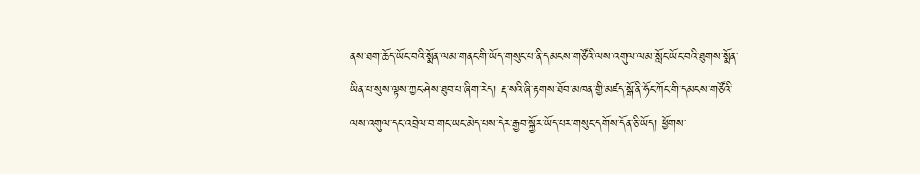ནས་ཐག་ཆོད་ཡོང་བའི་སྨོན་ལམ་གནང་གི་ཡོད་གསུང་པ་ནི་དམངས་གཙོའི་ལས་འགུལ་ལམ་སློང་ཡོང་བའི་ཐུགས་སྨོན་ཡིན་པ་སུས་ལྟས་ཀྱང་ཤེས་ཐུབ་པ་ཞིག་རེད། རྡ་སའི་ཞི་རྟགས་ཐོབ་མཁན་གྱི་མཛད་སྒོ་ནི་ཧོང་ཀོང་གི་དམངས་གཙོའི་ལས་འགུལ་དང་འབྲེལ་བ་གང་ཡང་མེད་པས་དེར་རྒྱབ་སྐྱོར་ཡོད་པར་གསུང་དགོས་དོན་ཅི་ཡོད། ཕྱོགས་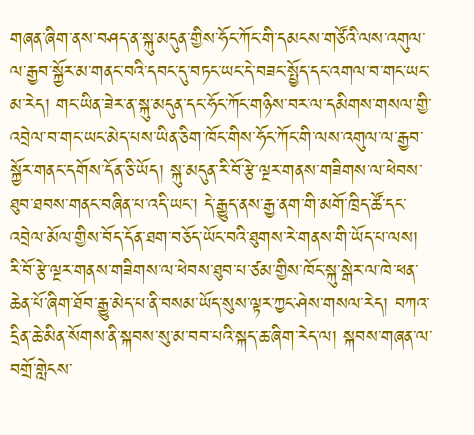གཞན་ཞིག་ནས་བཤད་ན་སྐུ་མདུན་གྱིས་ཧོང་ཀོང་གི་དམངས་གཙོའི་ལས་འགུལ་ལ་རྒྱབ་སྐྱོར་མ་གནང་བའི་དབང་དུ་བཏང་ཡང་དེ་བཟང་སྤྱོད་དང་འགལ་བ་གང་ཡང་མ་རེད། གང་ཡིན་ཟེར་ན་སྐུ་མདུན་དང་ཧོང་ཀོང་གཉིས་བར་ལ་དམིགས་གསལ་གྱི་འབྲེལ་བ་གང་ཡང་མེད་པས་ཡིན་ཅིག་ཁོང་གིས་ཧོང་ཀོང་གི་ལས་འགུལ་ལ་རྒྱབ་སྐྱོར་གནང་དགོས་དོན་ཅི་ཡོད། སྐུ་མདུན་རི་བོ་རྩེ་ལྔར་གནས་གཟིགས་ལ་ཕེབས་ཐུབ་ཐབས་གནང་བཞིན་པ་འདི་ཡང་། དེ་རྒྱུད་ནས་རྒྱ་ནག་གི་མགོ་ཁྲིད་ཚོ་དང་འབྲེལ་མོལ་གྱིས་བོད་དོན་ཐག་བཅོད་ཡོང་བའི་ཐུགས་རེ་གནས་གི་ཡོད་པ་ལས། རི་བོ་རྩེ་ལྔར་གནས་གཟིགས་ལ་ཕེབས་ཐུབ་པ་ཙམ་གྱིས་ཁོང་སྐུ་སྒེར་ལ་ཁེ་ཕན་ཆེན་པོ་ཞིག་ཐོབ་རྒྱུ་མེད་པ་ནི་བསམ་ཡོད་སུས་ལྟར་ཀྱང་ཤེས་གསལ་རེད། བཀའ་དྲིན་ཆེ་མིན་སོགས་ནི་སྐབས་སུ་མ་བབ་པའི་སྐད་ཆ་ཞིག་རེད་ལ། སྐབས་གཞན་ལ་བགྲོ་གླེངས་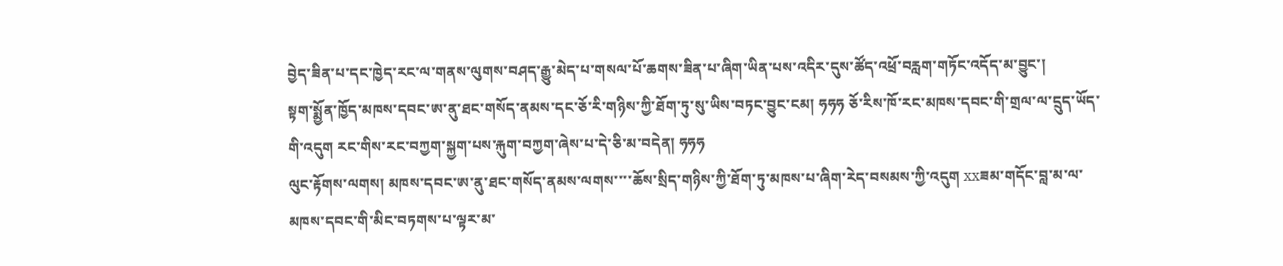བྱེད་ཟིན་པ་དང་ཁྱེད་རང་ལ་གནས་ལུགས་བཤད་རྒྱུ་མེད་པ་གསལ་པོ་ཆགས་ཟིན་པ་ཞིག་ཡིན་པས་འདིར་དུས་ཚོད་འཕྲོ་བརླག་གཏོང་འདོད་མ་བྱུང་།
སྟག་སྨྱོན་ཁྱོད་མཁས་དབང་ཨ་ནུ་ཐང་གསོད་ནམས་དང་ཅོ་རི་གཉིས་ཀྱི་ཐོག་ཏུ་སུ་ཡིས་བཏང་བྱུང་ངམ། ཧཧཧ ཅོ་རིས་ཁོ་རང་མཁས་དབང་གི་གྲལ་ལ་དྲུད་ཡོད་གི་འདུག རང་གིས་རང་བཀྱག་སྐྱག་པས་རྐུག་བཀྱག་ཞེས་པ་དེ་ཅི་མ་བདེན། ཧཧཧ
ལུང་རྟོགས་ལགས། མཁས་དབང་ཨ་ནུ་ཐང་གསོད་ནམས་ལགས་་་་ཆོས་སྲིད་གཉིས་ཀྱི་ཐོག་ཏུ་མཁས་པ་ཞིག་རེད་བསམས་ཀྱི་འདུག xxཟམ་གདོང་བླ་མ་ལ་མཁས་དབང་གི་མིང་བཏགས་པ་ལྟར་མ་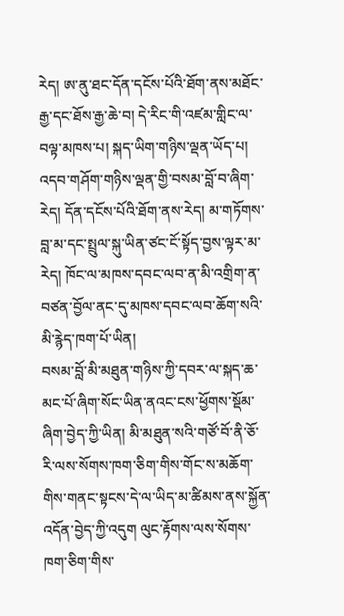རེད། ཨ་ནུ་ཐང་དོན་དངོས་པོའི་ཐོག་ནས་མཐོང་རྒྱ་དང་ཐོས་རྒྱ་ཆེ་བ། དེ་རིང་གི་འཛམ་གླིང་ལ་བལྟ་མཁས་པ། སྐད་ཡིག་གཉིས་ལྡན་ཡོད་པ། འདབ་གཤོག་གཉིས་ལྡན་གྱི་བསམ་བློ་བ་ཞིག་རེད། དོན་དངོས་པོའི་ཐོག་ནས་རེད། མ་གཏོགས་བླ་མ་དང་སྤྲུལ་སྐུ་ཡིན་ཙང་ངོ་སྟོད་བྱས་ལྟར་མ་རེད། ཁོང་ལ་མཁས་དབང་ལབ་ན་མི་འགྲིག་ན་བཙན་བྱོལ་ནང་དུ་མཁས་དབང་ལབ་ཆོག་སའི་མི་རྙེད་ཁག་པོ་ཡིན།
བསམ་བློ་མི་མཐུན་གཉིས་ཀྱི་དབར་ལ་སྐད་ཆ་མང་པོ་ཞིག་སོང་ཡིན་ནའང་ངས་ཕྱོགས་སྡོམ་ཞིག་བྱེད་ཀྱི་ཡིན། མི་མཐུན་སའི་གཙོ་བོ་ནི་ཅོ་རི་ལས་སོགས་ཁག་ཅིག་གིས་གོང་ས་མཆོག་གིས་གནང་སྟངས་དེ་ལ་ཡིད་མ་ཚིམས་ནས་སྐྱོན་འདོན་བྱེད་ཀྱི་འདུག ལུང་རྟོགས་ལས་སོགས་ཁག་ཅིག་གིས་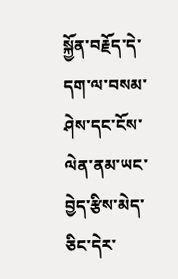སྐྱོན་བརྗོད་དེ་དག་ལ་བསམ་ཤེས་དང་ངོས་ལེན་ནམ་ཡང་བྱེད་རྩིས་མེད་ཅིང་དེར་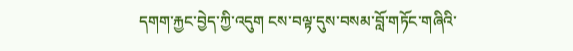དགག་རྐྱང་བྱེད་ཀྱི་འདུག ངས་བལྟ་དུས་བསམ་བློ་གཏོང་གཞིའི་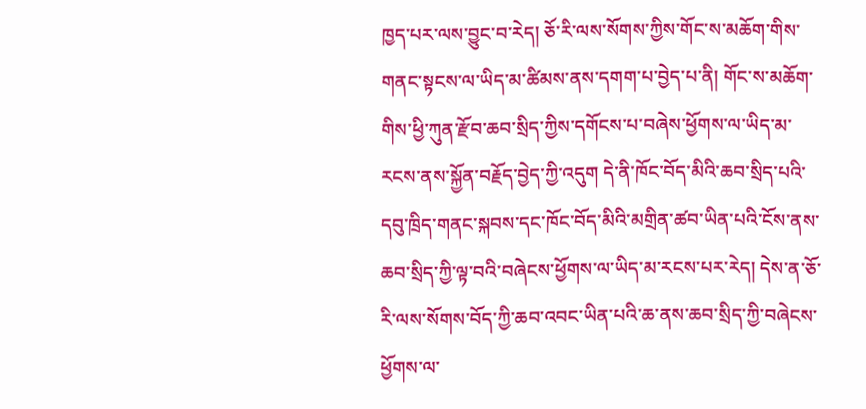ཁྱད་པར་ལས་བྱུང་བ་རེད། ཅོ་རི་ལས་སོགས་ཀྱིས་གོང་ས་མཆོག་གིས་གནང་སྟངས་ལ་ཡིད་མ་ཚིམས་ནས་དགག་པ་བྱེད་པ་ནི། གོང་ས་མཆོག་གིས་ཕྱི་ཀུན་རྫོབ་ཆབ་སྲིད་ཀྱིས་དགོངས་པ་བཞེས་ཕྱོགས་ལ་ཡིད་མ་རངས་ནས་སྐྱོན་བརྗོད་བྱེད་ཀྱི་འདུག དེ་ནི་ཁོང་བོད་མིའི་ཆབ་སྲིད་པའི་དབུ་ཁྲིད་གནང་སྐབས་དང་ཁོང་བོད་མིའི་མགྲིན་ཚབ་ཡིན་པའི་ངོས་ནས་ཆབ་སྲིད་ཀྱི་ལྟ་བའི་བཞེངས་ཕྱོགས་ལ་ཡིད་མ་རངས་པར་རེད། དེས་ན་ཅོ་རི་ལས་སོགས་བོད་ཀྱི་ཆབ་འབང་ཡིན་པའི་ཆ་ནས་ཆབ་སྲིད་ཀྱི་བཞེངས་ཕྱོགས་ལ་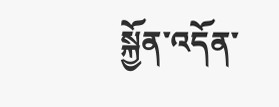སྐྱོན་འདོན་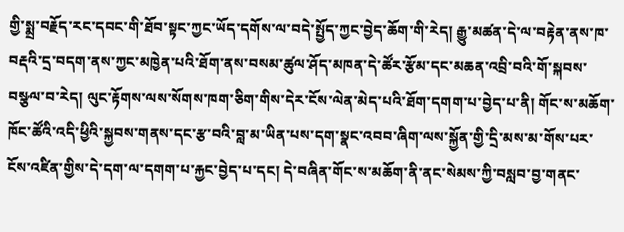གྱི་སྨྲ་བརྗོད་རང་དབང་གི་ཐོབ་སྟང་ཀྱང་ཡོད་དགོས་ལ་བདེ་སྤྱོད་ཀྱང་བྱེད་ཆོག་གི་རེད། རྒྱུ་མཚན་དེ་ལ་བརྟེན་ནས་ཁ་བརྡའི་དྲ་བདག་ནས་ཀྱང་མཁྱེན་པའི་ཐོག་ནས་བསམ་ཚུལ་ཤོད་མཁན་དེ་ཚོར་རྩོམ་དང་མཆན་འབྲི་བའི་གོ་སྐབས་བསྩལ་བ་རེད། ལུང་རྟོགས་ལས་སོགས་ཁག་ཅིག་གིས་དེར་ངོས་ལེན་མེད་པའི་ཐོག་དགག་པ་བྱེད་པ་ནི། གོང་ས་མཆོག་ཁོང་ཚོའི་འདི་ཕྱིའི་སྐྱབས་གནས་དང་རྩ་བའི་བླ་མ་ཡིན་པས་དག་སྣང་འབབ་ཞིག་ལས་སྐྱོན་གྱི་དྲི་མས་མ་གོས་པར་ངོས་འཛིན་གྱིས་དེ་དག་ལ་དགག་པ་རྐྱང་བྱེད་པ་དང། དེ་བཞིན་གོང་ས་མཆོག་ནི་ནང་སེམས་ཀྱི་བསླབ་བྱ་གནང་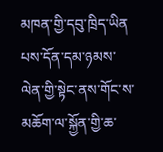མཁན་གྱི་དབུ་ཁྲིད་ཡིན
པས་དོན་དམ་ཉམས་ལེན་གྱི་སྟེང་ནས་གོང་ས་མཆོག་ལ་སྐྱོན་གྱི་ཆ་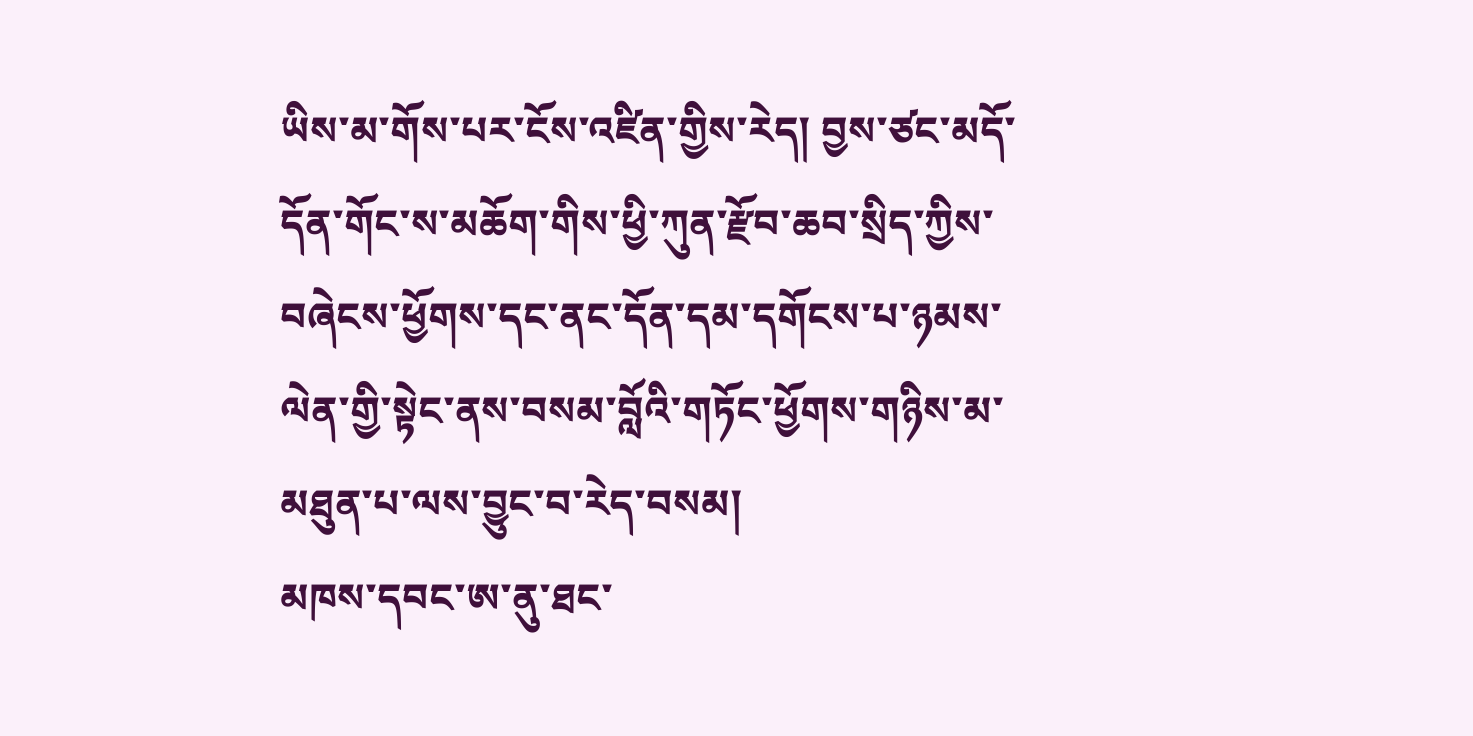ཡིས་མ་གོས་པར་ངོས་འཛིན་གྱིས་རེད། བྱས་ཙང་མདོ་དོན་གོང་ས་མཆོག་གིས་ཕྱི་ཀུན་རྫོབ་ཆབ་སྲིད་ཀྱིས་བཞེངས་ཕྱོགས་དང་ནང་དོན་དམ་དགོངས་པ་ཉམས་ལེན་གྱི་སྟེང་ནས་བསམ་བློའི་གཏོང་ཕྱོགས་གཉིས་མ་མཐུན་པ་ལས་བྱུང་བ་རེད་བསམ།
མཁས་དབང་ཨ་ནུ་ཐང་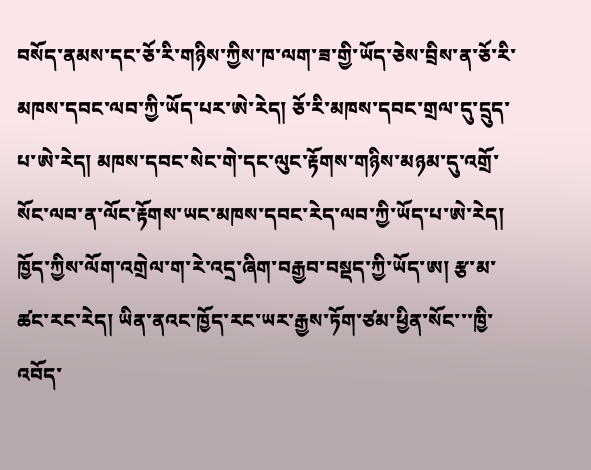བསོད་ནམས་དང་ཅོ་རི་གཉིས་ཀྱིས་ཁ་ལག་ཟ་གྱི་ཡོད་ཅེས་བྲིས་ན་ཅོ་རི་མཁས་དབང་ལབ་ཀྱི་ཡོད་པར་ཨེ་རེད། ཅོ་རི་མཁས་དབང་གྲལ་དུ་དྲུད་པ་ཨེ་རེད། མཁས་དབང་སེང་གེ་དང་ལུང་རྟོགས་གཉིས་མཉམ་དུ་འགྲོ་སོང་ལབ་ན་ལོང་རྟོགས་ཡང་མཁས་དབང་རེད་ལབ་ཀྱི་ཡོད་པ་ཨེ་རེད། ཁྱོད་ཀྱིས་ལོག་འགྲེལ་ག་རེ་འདྲ་ཞིག་བརྒྱབ་བསྡད་ཀྱི་ཡོད་ཨ། རྩ་མ་ཚང་རང་རེད། ཡིན་ནའང་ཁྱོད་རང་ཡར་རྒྱས་ཏོག་ཙམ་ཕྱིན་སོང་་་ཁྱི་འབོད་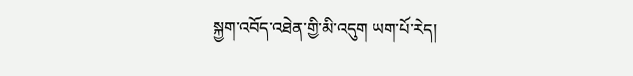སྐྱག་འབོད་འཐེན་གྱི་མི་འདུག ཡག་པོ་རེད།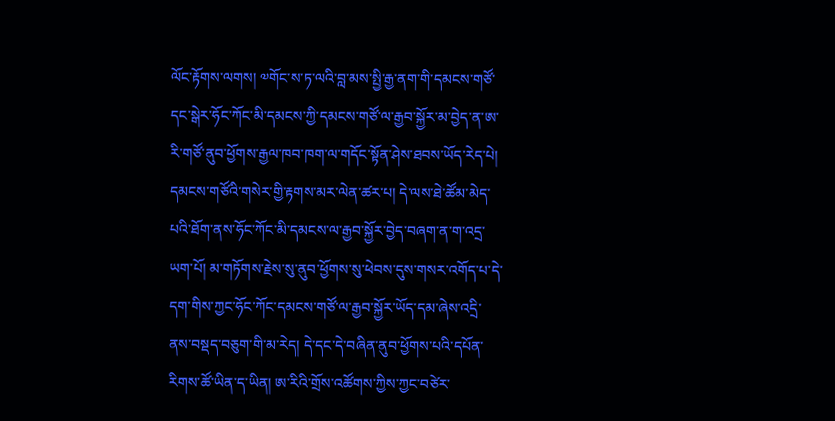ལོང་རྟོགས་ལགས། ༧གོང་ས་ཏ་ལའི་བླ་མས་སྤྱི་རྒྱ་ནག་གི་དམངས་གཙོ་དང་སྒེར་ཧོང་ཀོང་མི་དམངས་ཀྱི་དམངས་གཙོ་ལ་རྒྱབ་སྐྱོར་མ་བྱེད་ན་ཨ་རི་གཙོ་ནུབ་ཕྱོགས་རྒྱལ་ཁབ་ཁག་ལ་གདོང་སྟོན་ཤེས་ཐབས་ཡོད་རེད་པེ། དམངས་གཙོའི་གསེར་གྱི་རྟགས་མར་ལེན་ཚར་པ། དེ་ལས་ཐེ་ཚོམ་མེད་པའི་ཐོག་ནས་ཧོང་ཀོང་མི་དམངས་ལ་རྒྱབ་སྐྱོར་བྱེད་བཞག་ན་ག་འདྲ་ཡག་པོ། མ་གཏོགས་རྗེས་སུ་ནུབ་ཕྱོགས་སུ་ཕེབས་དུས་གསར་འགོད་པ་དེ་དག་གིས་ཀྱང་ཧོང་ཀོང་དམངས་གཙོ་ལ་རྒྱབ་སྐྱོར་ཡོད་དམ་ཞེས་འདྲི་ནས་བསྡད་བཅུག་གི་མ་རེད། དེ་དང་དེ་བཞིན་ནུབ་ཕྱོགས་པའི་དཔོན་རིགས་ཚོ་ཡིན་ད་ཡིན། ཨ་རིའི་གྲོས་འཚོགས་ཀྱིས་ཀྱང་བཙེར་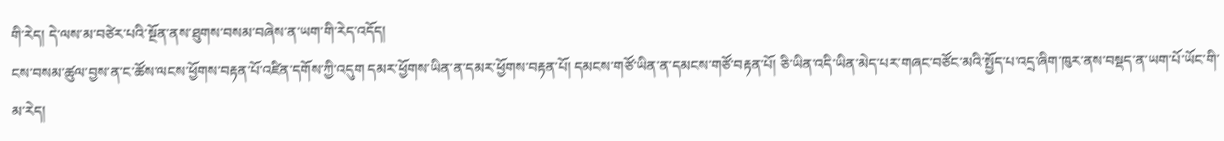གི་རེད། དེ་ལས་མ་བཙེར་པའི་སྔོན་ནས་ཐུགས་བསམ་བཞེས་ན་ཡག་གི་རེད་འདོད།
ངས་བསམ་ཚུལ་བྱས་ན་ང་ཚོས་ལངས་ཕྱོགས་བརྟན་པོ་འཛིན་དགོས་ཀྱི་འདུག དམར་ཕྱོགས་ཡིན་ན་དམར་ཕྱོགས་བརྟན་པོ། དམངས་གཙོ་ཡིན་ན་དམངས་གཙོ་བརྟན་པོ། ཅི་ཡིན་འདི་ཡིན་མེད་པར་གཞང་བཙོང་མའི་སྤྱོད་པ་འདྲ་ཞིག་ཁུར་ནས་བསྡད་ན་ཡག་པོ་ཡོང་གི་མ་རེད།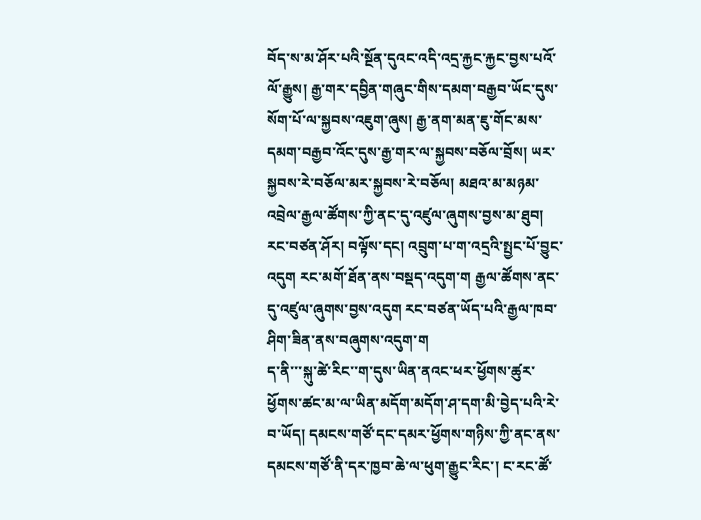བོད་ས་མ་ཤོར་པའི་སྔོན་དུའང་འདི་འདྲ་རྐྱང་རྐྱང་བྱས་པའོ་ལོ་རྒྱུས། རྒྱ་གར་དབྱིན་གཞུང་གིས་དམག་བརྒྱབ་ཡོང་དུས་སོག་པོ་ལ་སྐྱབས་འཇུག་ཞུས། རྒྱ་ནག་མན་ཇུ་གོང་མས་དམག་བརྒྱབ་འོང་དུས་རྒྱ་གར་ལ་སྐྱབས་བཅོལ་བྲོས། ཡར་སྐྱབས་རེ་བཅོལ་མར་སྐྱབས་རེ་བཅོལ། མཐའ་མ་མཉམ་འབྲེལ་རྒྱལ་ཚོགས་ཀྱི་ནང་དུ་འཛུལ་ཞུགས་བྱས་མ་ཐུབ། རང་བཙན་ཤོར། བལྟོས་དང། འབྲུག་པ་ག་འདྲའི་སྤྱང་པོ་བྱུང་འདུག རང་མགོ་ཐོན་ནས་བསྡད་འདུག་ག རྒྱལ་ཚོགས་ནང་དུ་འཛུལ་ཞུགས་བྱས་འདུག རང་བཙན་ཡོད་པའི་རྒྱལ་ཁབ་ཤིག་ཟིན་ནས་བཞུགས་འདུག་ག
ད་ནི་་་སྐུ་ཚེ་རིང་་ག་དུས་ཡིན་ནའང་ཕར་ཕྱོགས་ཚུར་ཕྱོགས་ཚང་མ་ལ་ཡིན་མདོག་མདོག་ཤ་དག་མི་བྱེད་པའི་རེ་བ་ཡོད། དམངས་གཙོ་དང་དམར་ཕྱོགས་གཉིས་ཀྱི་ནང་ནས་དམངས་གཙོ་ནི་དར་ཁྱབ་ཆེ་ལ་ཕུག་རྒྱུང་རིང་། ང་རང་ཚོ་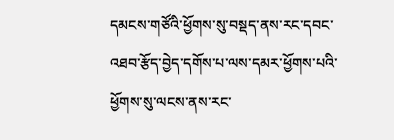དམངས་གཙོའི་ཕྱོགས་སུ་བསྡད་ནས་རང་དབང་འཐབ་རྩོད་བྱེད་དགོས་པ་ལས་དམར་ཕྱོགས་པའི་ཕྱོགས་སུ་ལངས་ནས་རང་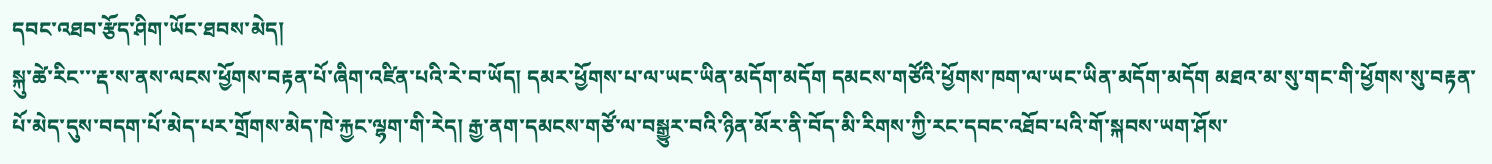དབང་འཐབ་རྩོད་ཤིག་ཡོང་ཐབས་མེད།
སྐུ་ཚེ་རིང་་་རྡ་ས་ནས་ལངས་ཕྱོགས་བརྟན་པོ་ཞིག་འཛིན་པའི་རེ་བ་ཡོད། དམར་ཕྱོགས་པ་ལ་ཡང་ཡིན་མདོག་མདོག དམངས་གཙོའི་ཕྱོགས་ཁག་ལ་ཡང་ཡིན་མདོག་མདོག མཐའ་མ་སུ་གང་གི་ཕྱོགས་སུ་བརྟན་པོ་མེད་དུས་བདག་པོ་མེད་པར་གྲོགས་མེད་ཁེ་རྐྱང་ལྷག་གི་རེད། རྒྱ་ནག་དམངས་གཙོ་ལ་བསྒྱུར་བའི་ཉིན་མོར་ནི་བོད་མི་རིགས་ཀྱི་རང་དབང་འཐོབ་པའི་གོ་སྐབས་ཡག་ཤོས་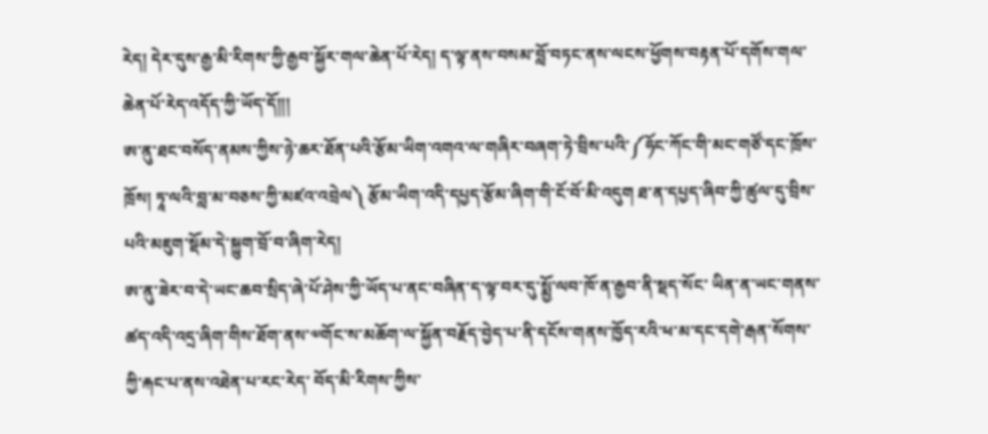རེད། དེར་དུས་རྒྱ་མི་རིགས་ཀྱི་རྒྱབ་སྐྱོར་གལ་ཆེན་པོ་རེད། ད་ལྟ་ནས་བསམ་བློ་བཏང་ནས་ལངས་ཕྱོགས་བརྟན་པོ་དགོས་གལ་ཆེན་པོ་རེད་འདོད་ཀྱི་ཡོད་དོ།།།
ཨ་ནུ་ཐང་བསོད་ནམས་ཀྱིས་ཉེ་ཆར་ཐོན་པའི་རྩོམ་ཡིག་འགའ་ལ་གཞིར་བཞག་ཏེ་བྲིས་པའི་༼ཧོང་ཀོང་གི་མང་གཙོ་དང་ཁྲོས་ཁྲོས། ཏཱ་ལའི་བླ་མ་བཅས་ཀྱི་མཛའ་འབྲེལ༽ རྩོམ་ཡིག་འདི་དཔྱད་རྩོམ་ཞིག་གི་ངོ་བོ་མི་འདུག ཐ་ན་དཔྱད་ཞིབ་ཀྱི་ཚུལ་དུ་བྲིས་པའི་མཇུག་སྡོམ་དེ་སྐྱུག་བྲོ་བ་ཞིག་རེད།
ཨ་ནུ་ཟེར་བ་དེ་ཡང་ཆབ་སྲིད་ཞེ་པོ་ཤེས་ཀྱི་ཡོད་པ་ནང་བཞིན་ད་ལྟ་བར་དུ་སྨྱོ་ལབ་ཁོ་ན་རྒྱབ་ནི་སྡད་སོང་ ཡིན་ན་ཡང་གནས་ཚད་འདི་འདྲ་ཞིག་གིས་ཐོག་ནས་༧གོང་ས་མཆོག་ལ་སྐྱོན་བརྗོད་བྱེད་པ་ནི་དངོས་གནས་ཁྱོད་རའི་ཕ་མ་དང་དགེ་རྒན་སོགས་ཀྱི་རྐང་པ་ནས་འཐེན་པ་རང་རེད་ བོད་མི་རིགས་ཀྱིས་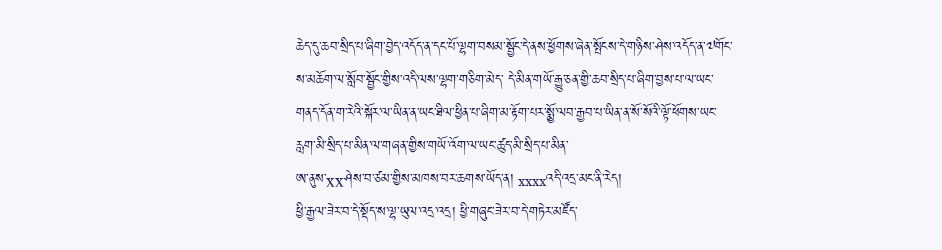ཆེད་དུ་ཆབ་སྲིད་པ་ཞིག་བྱེད་འདོད་ན་དང་པོ་ལྷག་བསམ་སྦྱོང་དེ་ནས་ཕྱོགས་ཞེན་སྤོངས་དེ་གཉིས་ཤེས་འདོད་ན་༧གོང་ས་མཆོག་ལ་སློབ་སྦྱོང་གྱིས་འདི་ལས་ལྷག་གཅིག་མེད་ དེ་མིན་གཡོ་རྒྱུ་ཅན་གྱི་ཆབ་སྲིད་པ་ཞིག་བྱས་པ་ལ་ཡང་གནད་དོན་ག་རེའི་སྐོར་ལ་ཡིན་ན་ཡང་ཐིལ་ཕྱིན་པ་ཞིག་མ་རྟོག་པར་སྨྱོ་ལབ་རྒྱབ་པ་ཡིན་ན་སོ་སོའི་ལྟོ་ཕོགས་ཡང་རླག་མི་སྲིད་པ་མིན་ལ་གཞན་གྱིས་གཡོ་འོག་ལ་ཡང་ཚུད་མི་སྲིད་པ་མིན་
ཨ་ནུས་xxཤེས་བ་ཙམ་གྱིས་མཁས་བར་ཆགས་ཡོད་ན། xxxxའདི་འདྲ་མང་ནི་རེད།
ཕྱི་རྒྱལ་ཟེར་བ་དེ་སྡོད་ས་ལྷ་ཡུལ་འདྲ་འདྲ། ཕྱི་གཞུང་ཟེར་བ་དེ་གཏེར་མཛོད་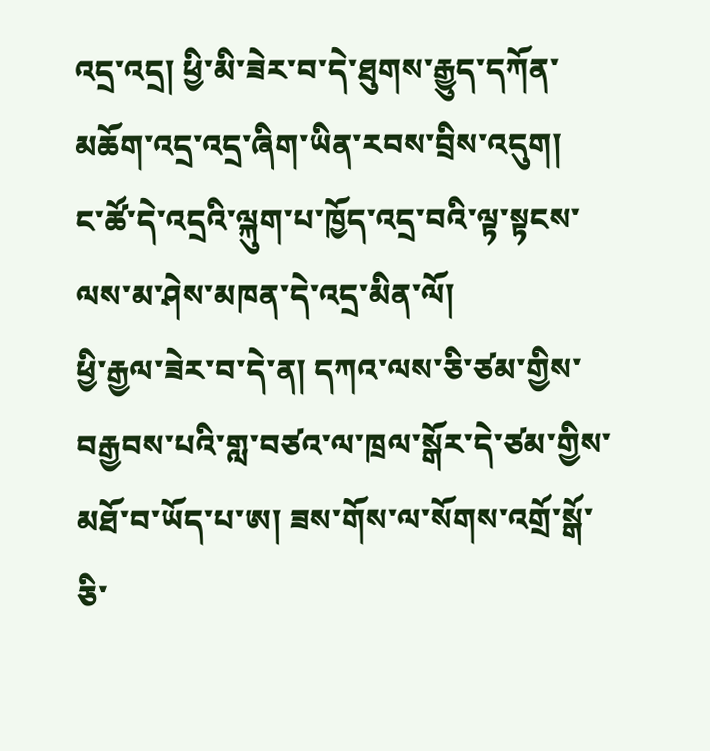འདྲ་འདྲ། ཕྱི་མི་ཟེར་བ་དེ་ཐུགས་རྒྱུད་དཀོན་མཆོག་འདྲ་འདྲ་ཞིག་ཡིན་རབས་བྲིས་འདུག།
ང་ཚོ་དེ་འདྲའི་ལྐུག་པ་ཁྱོད་འདྲ་བའི་ལྟ་སྟངས་ལས་མ་ཤེས་མཁན་དེ་འདྲ་མིན་ལོ།
ཕྱི་རྒྱལ་ཟེར་བ་དེ་ན། དཀའ་ལས་ཅི་ཙམ་གྱིས་བརྒྱབས་པའི་གླ་བཙའ་ལ་ཁྲལ་སྒོར་དེ་ཙམ་གྱིས་མཐོ་བ་ཡོད་པ་ཨ། ཟས་གོས་ལ་སོགས་འགྲོ་སྒོ་ཅི་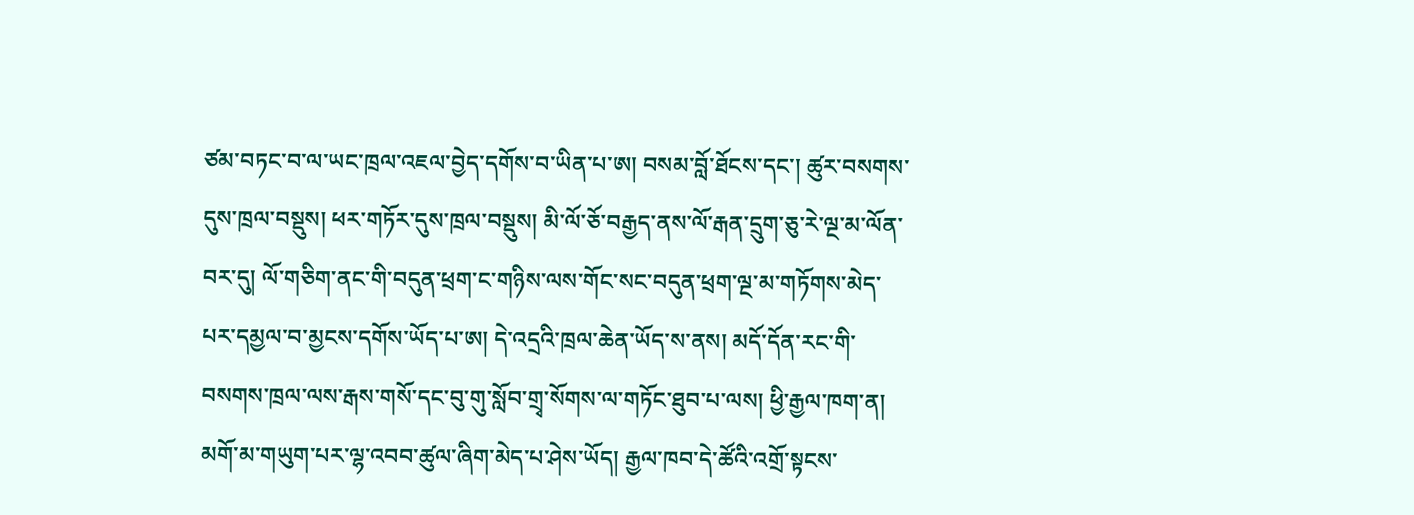ཙམ་བཏང་བ་ལ་ཡང་ཁྲལ་འཇལ་བྱེད་དགོས་བ་ཡིན་པ་ཨ། བསམ་བློ་ཐོངས་དང་། ཚུར་བསགས་དུས་ཁྲལ་བསྡུས། ཕར་གཏོར་དུས་ཁྲལ་བསྡུས། མི་ལོ་ཅོ་བརྒྱད་ནས་ལོ་རྒན་དྲུག་ཅུ་རེ་ལྔ་མ་ལོན་བར་དུ། ལོ་གཅིག་ནང་གི་བདུན་ཕྲག་ང་གཉིས་ལས་གོང་སང་བདུན་ཕྲག་ལྔ་མ་གཏོགས་མེད་པར་དམྱལ་བ་མྱངས་དགོས་ཡོད་པ་ཨ། དེ་འདྲའི་ཁྲལ་ཆེན་ཡོད་ས་ནས། མདོ་དོན་རང་གི་བསགས་ཁྲལ་ལས་རྒས་གསོ་དང་བུ་གུ་སློབ་གྲྭ་སོགས་ལ་གཏོང་ཐུབ་པ་ལས། ཕྱི་རྒྱལ་ཁག་ན། མགོ་མ་གཡུག་པར་ལྷ་འབབ་ཚུལ་ཞིག་མེད་པ་ཤེས་ཡོད། རྒྱལ་ཁབ་དེ་ཚོའི་འགྲོ་སྟངས་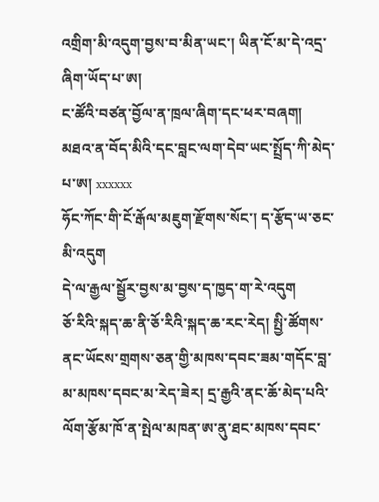འགྲིག་མི་འདུག་བྱས་བ་མིན་ཡང་། ཡིན་ངོ་མ་དེ་འདྲ་ཞིག་ཡོད་པ་ཨ།
ང་ཚོའི་བཙན་བྱོལ་ན་ཁྲལ་ཞིག་དང་ཕར་བཞག། མཐའ་ན་བོད་མིའི་དང་བླང་ལག་དེབ་ཡང་སྤྲོད་ཀི་མེད་པ་ཨ། xxxxxx
ཧོང་ཀོང་གི་ངོ་རྒོལ་མཇུག་རྫོགས་སོང་། ད་རྩོད་ཡ་ཅང་མི་འདུག
དེ་ལ་རྒྱལ་སྦྱོར་བྱས་མ་བྱས་ད་ཁྱད་ག་རེ་འདུག
ཅོ་རིའི་སྐད་ཆ་ནི་ཅོ་རིའི་སྐད་ཆ་རང་རེད། སྤྱི་ཚོགས་ནང་ཡོངས་གྲགས་ཅན་གྱི་མཁས་དབང་ཟམ་གདོང་བླ་མ་མཁས་དབང་མ་རེད་ཟེར། དྲ་རྒྱའི་ནང་ཆོ་མེད་པའི་ལོག་རྩོམ་ཁོ་ན་སྤེལ་མཁན་ཨ་ནུ་ཐང་མཁས་དབང་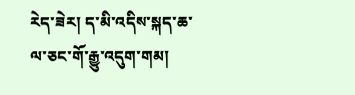རེད་ཟེར། ད་མི་འདིས་སྐད་ཆ་ལ་ཅང་གོ་རྒྱུ་འདུག་གམ།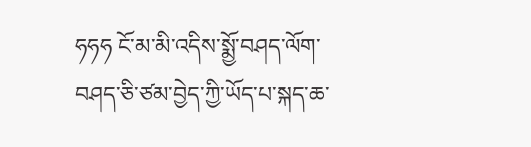ཧཧཧ ངོ་མ་མི་འདིས་སྨྱོ་བཤད་ལོག་བཤད་ཅི་ཙམ་བྱེད་ཀྱི་ཡོད་པ་སྐད་ཆ་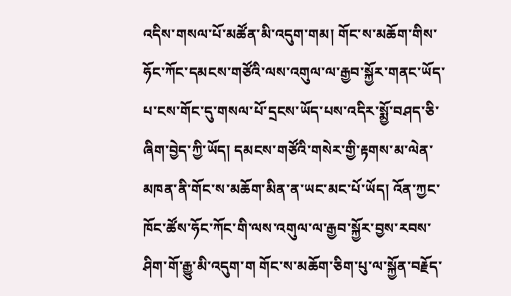འདིས་གསལ་པོ་མཚོན་མི་འདུག་གམ། གོང་ས་མཆོག་གིས་ཧོང་ཀོང་དམངས་གཙོའི་ལས་འགུལ་ལ་རྒྱབ་སྐྱོར་གནང་ཡོད་པ་ངས་གོང་དུ་གསལ་པོ་དྲངས་ཡོད་པས་འདིར་སྨྱོ་བཤད་ཅི་ཞིག་བྱེད་ཀྱི་ཡོད། དམངས་གཙོའི་གསེར་གྱི་རྟགས་མ་ལེན་མཁན་ནི་གོང་ས་མཆོག་མིན་ན་ཡང་མང་པོ་ཡོད། འོན་ཀྱང་ཁོང་ཚོས་ཧོང་ཀོང་གི་ལས་འགུལ་ལ་རྒྱབ་སྐྱོར་བྱས་རབས་ཤིག་གོ་རྒྱུ་མི་འདུག་ག གོང་ས་མཆོག་ཅིག་པུ་ལ་སྐྱོན་བརྗོད་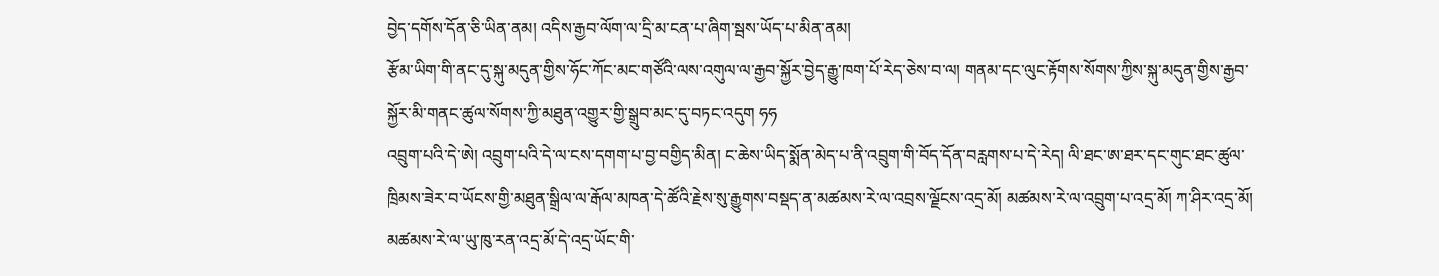བྱེད་དགོས་དོན་ཅི་ཡིན་ནམ། འདིས་རྒྱབ་ལོག་ལ་དྲི་མ་ངན་པ་ཞིག་སྦས་ཡོད་པ་མིན་ནམ།
རྩོམ་ཡིག་གི་ནང་དུ་སྐུ་མདུན་གྱིས་ཧོང་ཀོང་མང་གཙོའི་ལས་འགུལ་ལ་རྒྱབ་སྐྱོར་བྱེད་རྒྱུ་ཁག་པོ་རེད་ཅེས་བ་ལ། གནམ་དང་ལུང་རྟོགས་སོགས་ཀྱིས་སྐུ་མདུན་གྱིས་རྒྱབ་སྐྱོར་མི་གནང་ཚུལ་སོགས་ཀྱི་མཐུན་འགྱུར་གྱི་སྒྲུབ་མང་དུ་བཏང་འདུག ཧཧ
འབྲུག་པའི་དེ་ཨེ། འབྲུག་པའི་དེ་ལ་ངས་དགག་པ་བྱ་བགྱིད་མིན། ང་ཆེས་ཡིད་སྨོན་མེད་པ་ནི་འབྲུག་གི་བོད་དོན་བརླགས་པ་དེ་རེད། ལི་ཐང་ཨ་ཐར་དང་གུང་ཐང་ཚུལ་ཁྲིམས་ཟེར་བ་ཡོངས་གྱི་མཐུན་སྒྲིལ་ལ་རྒོལ་མཁན་དེ་ཚོའི་རྗེས་སུ་རྒྱུགས་བསྡད་ན་མཚམས་རེ་ལ་འབྲས་ལྗོངས་འདྲ་མོ། མཚམས་རེ་ལ་འབྲུག་པ་འདྲ་མོ། ཀ་ཤིར་འདྲ་མོ། མཚམས་རེ་ལ་ཡུ་ཁུ་རན་འདྲ་མོ་དེ་འདྲ་ཡོང་གི་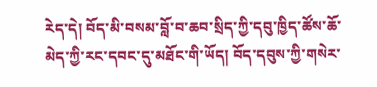རེད་དེ། བོད་མི་བསམ་བློ་བ་ཆབ་སྲིད་ཀྱི་དབུ་ཁྱིད་ཚོས་ཆོ་མེད་ཀྱི་རང་དབང་དུ་མཐོང་གི་ཡོད། བོད་དབུས་ཀྱི་གསེར་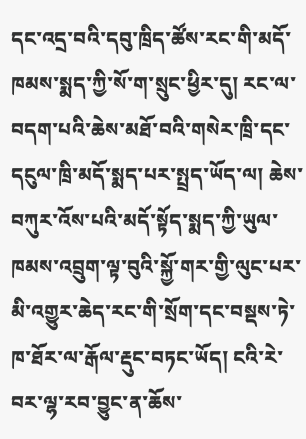དང་འདྲ་བའི་དབུ་ཁྲིད་ཚོས་རང་གི་མདོ་ཁམས་སྨད་ཀྱི་སོ་ག་སྲུང་ཕྱིར་དུ། རང་ལ་བདག་པའི་ཆེས་མཐོ་བའི་གསེར་ཁྲི་དང་དངུལ་ཁྲི་མདོ་སྨད་པར་སྤྲད་ཡོད་ལ། ཆེས་བཀུར་འོས་པའི་མདོ་སྟོད་སྨད་ཀྱི་ཡུལ་ཁམས་འབྲུག་ལྟ་བུའི་སྐྱོ་གར་གྱི་ལུང་པར་མི་འགྱུར་ཆེད་རང་གི་སྲོག་དང་བསྡས་ཏེ་ཁ་ཐོར་ལ་རྒོལ་རྡུང་བཏང་ཡོད། ངའི་རེ་བར་ལྷ་རབ་བྱུང་ན་ཆོས་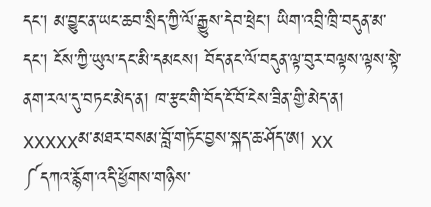དང་། མ་བྱུང་ན་ཡང་ཆབ་སྲིད་ཀྱི་ལོ་རྒྱུས་དེབ་ཕྲེང་། ཡིག་འབྲི་ཁྲི་བདུན་མ་དང་། ངོས་ཀྱི་ཡུལ་དང་མི་དམངས། བོད་ནང་ལོ་བདུན་ལྟ་བུར་བལྟས་ལྟས་སྟེ་ནག་རལ་དུ་བཏང་མེད་ན། ཁ་རྩང་གི་བོད་ངོ་བོ་ངེས་ཟིན་གྱི་མེད་ན། xxxxxམ་མཐར་བསམ་བློ་གཏོང་བྱས་སྐད་ཆ་ཤོད་ཨ། xx
༼དཀའ་རྙོག་འདི་ཕྱོགས་གཉིས་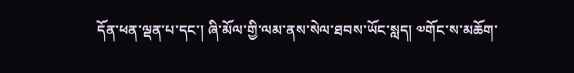དོན་ཕན་ལྡན་པ་དང་། ཞི་མོལ་གྱི་ལམ་ནས་སེལ་ཐབས་ཡོང་སླད། ༧གོང་ས་མཆོག་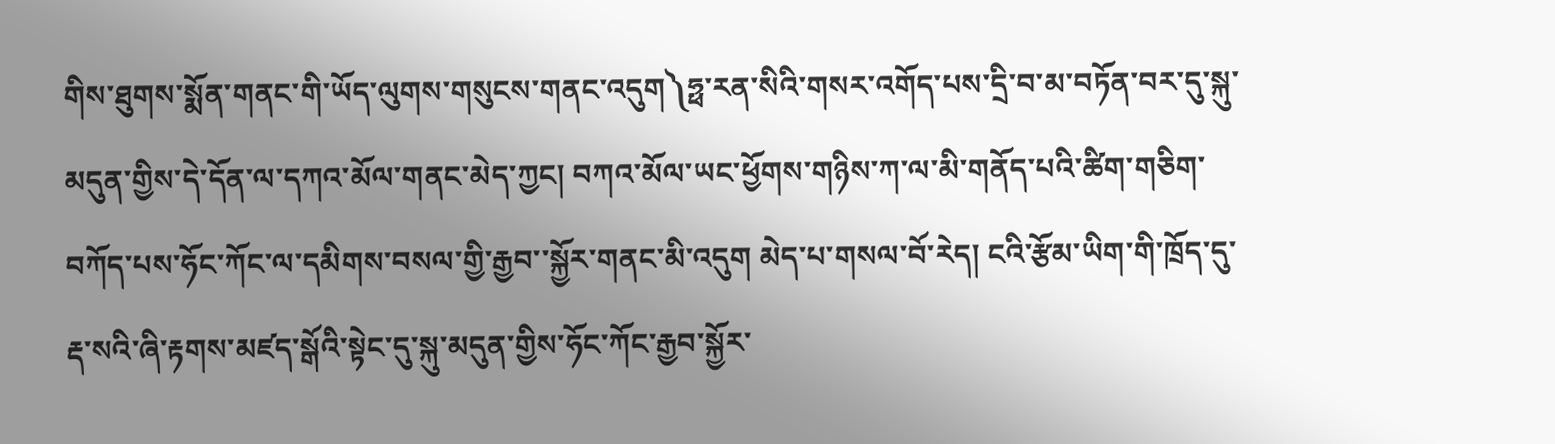གིས་ཐུགས་སྨོན་གནང་གི་ཡོད་ལུགས་གསུངས་གནང་འདུག༽ཧྥ་རན་སིའི་གསར་འགོད་པས་དྲི་བ་མ་བཏོན་བར་དུ་སྐུ་མདུན་གྱིས་དེ་དོན་ལ་དཀའ་མོལ་གནང་མེད་ཀྱང། བཀའ་མོལ་ཡང་ཕྱོགས་གཉིས་ཀ་ལ་མི་གནོད་པའི་ཚིག་གཅིག་བཀོད་པས་ཧོང་ཀོང་ལ་དམིགས་བསལ་གྱི་རྒྱབ་་སྐྱོར་གནང་མི་འདུག མེད་པ་གསལ་བོ་རེད། ངའི་རྩོམ་ཡིག་གི་ཁྲོད་དུ་རྡ་སའི་ཞི་རྟགས་མཛད་སྒོའི་སྟེང་དུ་སྐུ་མདུན་གྱིས་ཧོང་ཀོང་རྒྱབ་སྐྱོར་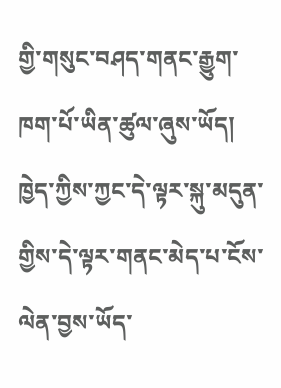གྱི་གསུང་བཤད་གནང་རྒྱུག་ཁག་པོ་ཡིན་ཚུལ་ཞུས་ཡོད། ཁྱེད་ཀྱིས་ཀྱང་དེ་ལྟར་སྐུ་མདུན་གྱིས་དེ་ལྟར་གནང་མེད་པ་ངོས་ལེན་བྱས་ཡོད་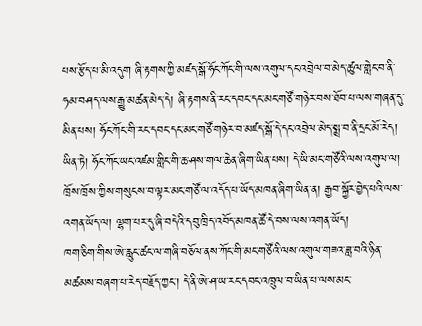པས་རྩོད་པ་མི་འདུག ཞི་རྟགས་ཀྱི་མཛད་སྒོ་ཧོང་ཀོང་གི་ལས་འགུལ་དང་འབྲེལ་བ་མེད་ཚུལ་གླེང་བ་ནི་ཧམ་བཤད་ལས་རྒྱུ་མཚན་མེད་དེ། ཞི་རྟགས་ནི་རང་དབང་དང་མང་གཙོ་གཉེར་བས་ཐོབ་པ་ལས་གཞན་དུ་མིན་པས། ཧོང་ཀོང་གི་རང་དབང་དང་མང་གཙོ་གཉེར་བ་མཛད་སྒོ་དེ་དང་འབྲེལ་མེད་སྨྲ་བ་ནི་དྲང་མོ་རེད། ཡིན་ཏེ། ཧོང་ཀོང་ཡང་འཛམ་གླིང་གི་ཆ་ཤས་གལ་ཆེན་ཞིག་ཡིན་པས། དེ་ཡི་མང་གཙོའི་ལས་འགུལ་ལ། ཁྲོས་ཁྲོས་ཀྱིས་གསུངས་བ་ལྟར་མང་གཙོ་ལ་འདོད་པ་ཡོད་མཁན་ཞིག་ཡིན་ན། རྒྱབ་སྐྱོར་བྱེད་པའི་ལས་འགན་ཡོད་ལ། ལྷག་པར་དུ་ཞི་བདེའི་དབུ་ཁྲིད་འབོད་མཁན་ཚོ་དེ་བས་ལས་འགན་ཡོད།
ཁག་ཅིག་གིས་ཨེ་རླུང་ཚང་ལ་གཞི་བཅོལ་ནས་ཀོང་གི་མང་གཙོའི་ལས་འགུལ་གཟའ་ཟླ་བའི་ཉིན་མཚམས་བཞག་པ་རེད་བརྗོད་ཀྱང་། དེ་ནི་ཨེ་ཤ་ཡ་རང་དབང་འཁྲུལ་བ་ཡིན་པ་ལས་མང་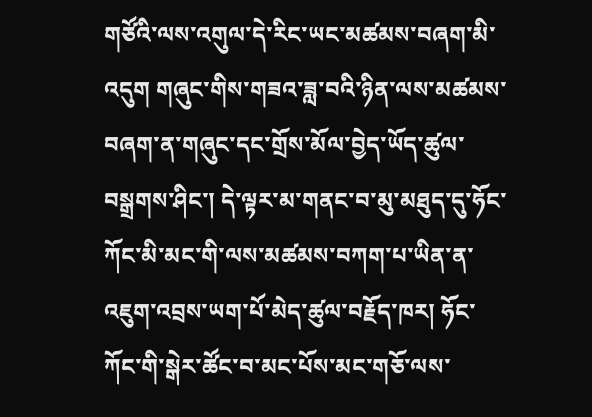གཙོའི་ལས་འགུལ་དེ་རིང་ཡང་མཚམས་བཞག་མི་འདུག གཞུང་གིས་གཟའ་ཟླ་བའི་ཉིན་ལས་མཚམས་བཞག་ན་གཞུང་དང་གྲོས་མོལ་བྱེད་ཡོད་ཚུལ་བསྒྲགས་ཤིང་། དེ་ལྟར་མ་གནང་བ་མུ་མཐུད་དུ་ཧོང་ཀོང་མི་མང་གི་ལས་མཚམས་བཀག་པ་ཡིན་ན་འཇུག་འབྲས་ཡག་པོ་མེད་ཚུལ་བརྗོད་ཁར། ཧོང་ཀོང་གི་སྒེར་ཚོང་བ་མང་པོས་མང་གཅོ་ལས་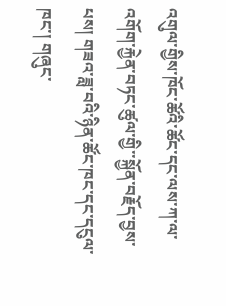འགུལ་གྱིས་ཁོང་ཚོའི་ཚོང་དང་ལས་ཀ་ལ་འགོག་རྐྱེན་བཏང་ཚུལ་གྱི་་སྐྱོན་བརྗོད་བྱས་པས། གཟའ་ཟླ་བའི་ཉིན་ཚོང་ཁང་དང་དངུལ་ཁང་། གཞུང་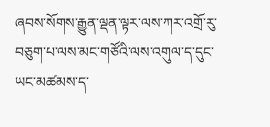ཞབས་སོགས་རྒྱུན་ལྡན་ལྟར་ལས་ཀར་འགྲོ་རུ་བཅུག་པ་ལས་མང་གཙོའི་ལས་འགུལ་ད་དུང་ཡང་མཚམས་ད་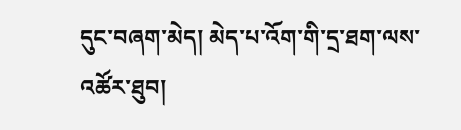དུང་བཞག་མེད། མེད་པ་འོག་གི་དྲ་ཐག་ལས་འཚོར་ཐུབ།